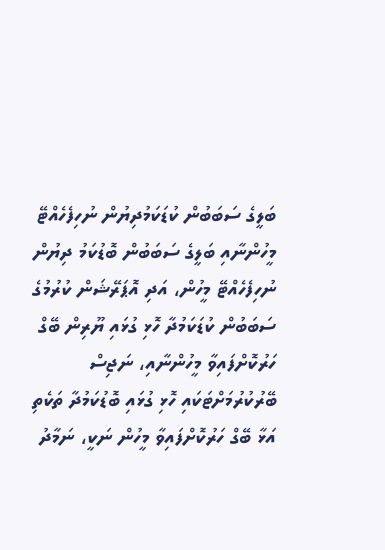ބަލީގެ ސަބަބުން ކުޑަކަމުދިޔުން ނުހިފެހެއްޓޭ މީހުންނާއި ބަލީގެ ސަބަބުން ބޮޑުކަމު ދިޔުން ނުހިފެހެއްޓޭ މީހުން، އަދި އޮޕަރޭޝަން ކުރުމުގެ ސަބަބުން ކުޑަކަމުދާ ހޮޅި ގުޅައި ޔޫރިން ބޭގް ހަރުކޮށްފައިވާ މީހުންނާއި، ނަޖިސް ބޭރުކުރުމަށްޓަކައި ހޮޅި ގުޅައި ބޮޑުކަމުދާ ތަކެތި އަޅާ ބޭގް ހަރުކޮށްފައިވާ މީހުން ނަކީ، ނަމާދު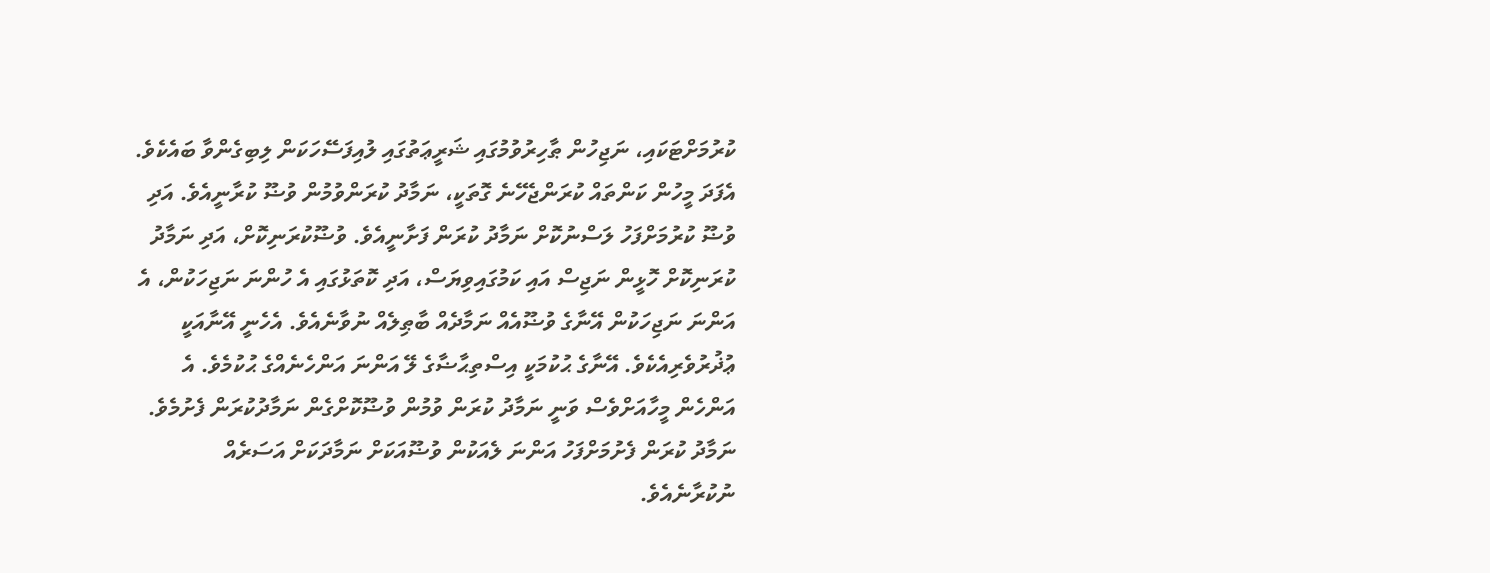ކުރުމަށްޓަކައި، ނަޖިހުން ޠާހިރުވުމުގައި ޝަރީޢަތުގައި ލުއިފަސޭހަކަން ލިބިގެންވާ ބައެކެވެ.
އެފަދަ މީހުން ކަންތައް ކުރަންޖެހޭނެ ގޮތަކީ، ނަމާދު ކުރަންވުމުން ވުޟޫ ކުރާނީއެވެ. އަދި ވުޟޫ ކުރުމަށްފަހު ލަސްނުކޮށް ނަމާދު ކުރަން ފަށާނީއެވެ. ވުޟޫކުރަނިކޮށް، އަދި ނަމާދު ކުރަނިކޮށް ހޮޅީން ނަޖިސް އައި ކަމުގައިވިޔަސް، އަދި ކޮތަޅުގައި އެ ހުންނަ ނަޖިހަކުން، އެ އަންނަ ނަޖިހަކުން އޭނާގެ ވުޟޫއެއް ނަމާދެއް ބާޠިލެއް ނުވާނެއެވެ. އެހެނީ އޭނާއަކީ ޢުޛުރުވެރިއެކެވެ. އޭނާގެ ޙުކުމަކީ އިސްތިޙާޟާގެ ލޭ އަންނަ އަންހެނެއްގެ ޙުކުމެވެ. އެ އަންހެން މީހާއަށްވެސް ވަނީ ނަމާދު ކުރަން ވުމުން ވުޟޫކޮށްގެން ނަމާދުކުރަން ފެށުމެވެ. ނަމާދު ކުރަން ފެށުމަށްފަހު އަންނަ ލެއަކުން ވުޟޫއަކަށް ނަމާދަކަށް އަސަރެއް ނުކުރާނެއެވެ.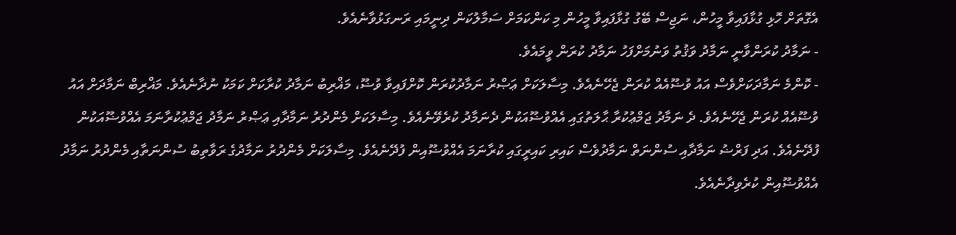އެގޮތަށް ހޮޅި ގުޅާފައިވާ މީހުން، ނަޖިސް ބޭގު ގުޅާފައިވާ މީހުން މި ކަންކަމަށް ސަމާލުކަން ދިނީމައި ރަނގަޅުވާނެއެވެ.
- ނަމާދު ކުރަންވާނީ ނަމާދު ވަޤުތު ވަނުމަށްފަހު ނަމާދު ކުރަން ވީމައެވެ.
- ކޮންމެ ނަމާދަކަށްވެސް އައު ވުޟޫއެއް ކުރަން ޖެހޭނެއެވެ. މިސާލަކަށް ޢަޞްރު ނަމާދުކުރަން ކޮށްފައިވާ ވުޟޫ، މަޣްރިބު ނަމާދު ކުރާކަށް ކަމަކު ނުދާނެއެވެ. މަޣްރިބް ނަމާދަށް އައު ވުޟޫއެއް ކުރަން ޖެހޭނެއެވެ. ދެ ނަމާދު ޖަމްޢުކުރާ ޙާލަތުގައި އެއްވުޟޫއަކުން ދެނަމާދު ކުރެވޭނެއެވެ. މިސާލަކަށް މެންދުރު ނަމާދާއި ޢަޞްރު ނަމާދު ޖަމްޢުކުރާނަމަ އެއްވުޟޫއަކުން ފުދޭނެއެވެ. އަދި ފަރްޟު ނަމާދާއި ސުންނަތް ނަމާދުވެސް ކައިރި ކައިރީގައި ކުރާނަމަ އެއްވުޟޫއިން ފުދޭނެއެވެ. މިސާލަކަށް މެންދުރު ނަމާދުގެ ރަވާތިބު ސުންނަތާއި މެންދުރު ނަމާދު އެއްވުޟޫއިން ކުރެވިދާނެއެވެ.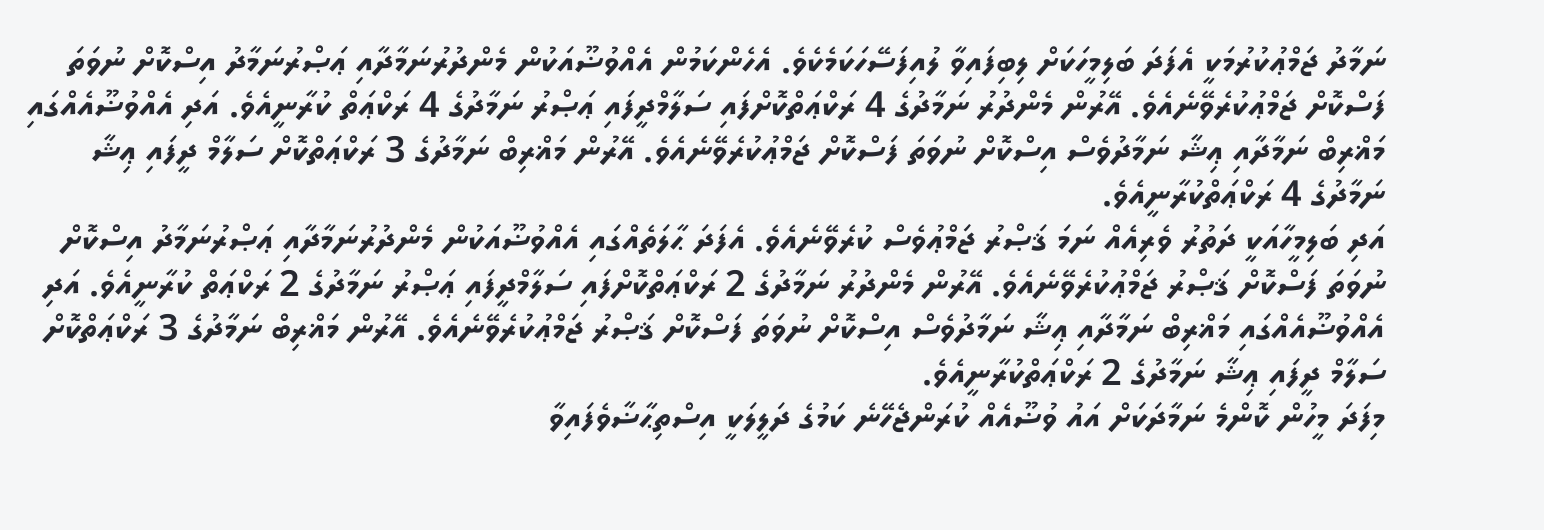ނަމާދު ޖަމްޢުކުރުމަކީ އެފަދަ ބަލިމީހަކަށް ލިބިފައިވާ ލުއިފަސޭހަކަމެކެވެ. އެހެންކަމުން އެއްވުޟޫއަކުން މެންދުރުނަމާދާއި ޢަޞްރުނަމާދު އިސްކޮށް ނުވަތަ ފަސްކޮށް ޖަމްޢުކުރެވޭނެއެވެ. އޭރުން މެންދުރު ނަމާދުގެ 4 ރަކްޢަތްކޮށްފައި ސަލާމްދީފައި ޢަޞްރު ނަމާދުގެ 4 ރަކްޢަތް ކުރާނީއެވެ. އަދި އެއްވުޟޫއެއްގައި މަޣްރިބް ނަމާދާއި ޢިޝާ ނަމާދުވެސް އިސްކޮށް ނުވަތަ ފަސްކޮށް ޖަމްޢުކުރެވޭނެއެވެ. އޭރުން މަޣްރިބް ނަމާދުގެ 3 ރަކްޢަތްކޮށް ސަލާމް ދީފައި ޢިޝާ ނަމާދުގެ 4 ރަކްޢަތްކުރާނީއެވެ.
އަދި ބަލިމީހާއަކީ ދަތުރު ވެރިއެއް ނަމަ ޤަޞްރު ޖަމްޢުވެސް ކުރެވޭނެއެވެ. އެފަދަ ޙާލަތެއްގައި އެއްވުޟޫއަކުން މެންދުރުނަމާދާއި ޢަޞްރުނަމާދު އިސްކޮށް ނުވަތަ ފަސްކޮށް ޤަޞްރު ޖަމްޢުކުރެވޭނެއެވެ. އޭރުން މެންދުރު ނަމާދުގެ 2 ރަކްޢަތްކޮށްފައި ސަލާމްދީފައި ޢަޞްރު ނަމާދުގެ 2 ރަކްޢަތް ކުރާނީއެވެ. އަދި އެއްވުޟޫއެއްގައި މަޣްރިބް ނަމާދާއި ޢިޝާ ނަމާދުވެސް އިސްކޮށް ނުވަތަ ފަސްކޮށް ޤަޞްރު ޖަމްޢުކުރެވޭނެއެވެ. އޭރުން މަޣްރިބް ނަމާދުގެ 3 ރަކްޢަތްކޮށް ސަލާމް ދީފައި ޢިޝާ ނަމާދުގެ 2 ރަކްޢަތްކުރާނީއެވެ.
މިފަދަ މީހުން ކޮންމެ ނަމާދަކަށް އައު ވުޟޫއެއް ކުރަންޖެހޭނެ ކަމުގެ ދަލީލަކީ އިސްތިޙާޟާވެފައިވާ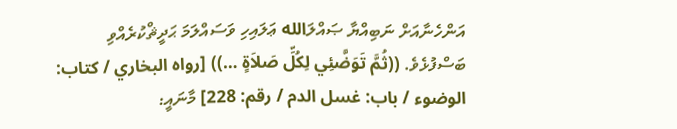އަންހެނާއަށް ނަބިއްޔާ ޞައްލަالله ޢަލައިހި ވަސައްލަމަ ޙަދީޘްކުރެއްވި ބަސްފުޅެވެ. ((ثُمَّ تَوَضَّئِي لِكُلِّ صَلاَةٍ …)) [رواه البخاري / كتاب: الوضوء / باب: غسل الدم / رقم: 228] މާނައީ: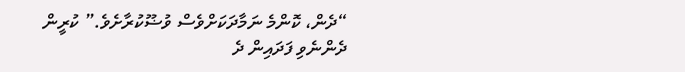“ދެން، ކޮންމެ ނަމާދަކަށްވެސް ވުޟޫކުރާށެވެ.” ކުރީން ދެންނެވި ފަދައިން ދެ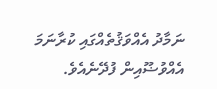ނަމާދު އެއްވަޤުތެއްގައި ކުރާނަމަ އެއްވުޟޫއިން ފުދޭނެއެވެ.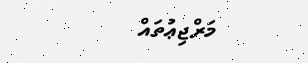މަރްޖިޢުތައް